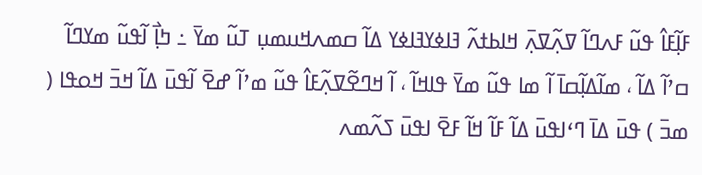ߓߊ߲߬ߓߊ߮ ߟߎ߬ ߓߍߣߊ߬ ߜߍ߲߬ߜߍ߲߫ ߞߊߕߙߍ߬ ߔߊߦߌߔߊߦߌ ߡߊ߬ ߛߘߍߞߎߘߎ߲ ߠߎ߬ ߘߌ߫ ߸ ߤߊ߲߯ ߊ߬ߟߎ߬ ߘߌߣߊ߬ ߛߴߊ߬ ߡߊ߬ ، ߘߊ߬ߡߊ߲߬ߛߊ߫ ߊ߬ ߘߊ ߟߎ߬ ߘߌ߫ ߟߊߞߊ߬ ، ߊ߬ ߞߣߐ߬ߜߍ߲߬ߓߊ߮ ߟߎ߬ ߘߴߊ߬ ߝߐ߫ ߊ߬ߟߎ߫ ߡߊ߬ ߞߏ߫ ߞߋߟߊ ( ߘߏ߫ ) ߟߎ߫ ߡߊ߫ ߣߵߊߟߎ߫ ߡߊ߬ ߓߊ߬ ߞߊ߬ ߓߐ߫ ߊߟߎ߫ ߖߍ߬ߘߍ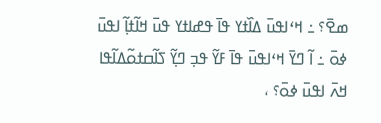ߘߐ߫؟ ߸ ߞߵߊߟߎ߫ ߡߊ߰ߙߌ ߟߊ߫ ߟߝߊߙߌ ߟߎ߫ ߞߊ߬ߙߊ߲߬ ߊߟߎ߫ ߦߋ߫ ߸ ߊ߬ ߣߌ߫ ߞߵߊߟߎ߫ ߟߊ߫ ߓߌ߬ ߟߏ߲ ߣߌ߲߬ ߖߊ߬ߛߙߋ߬ߡߊ߬ߟߊ ߞߍ߫ ߊߟߎ߫ ߦߋ߫؟ ،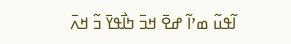ߊ߬ߟߎ߬ ߘߴߊ߬ ߝߐ߫ ߞߏ߫ ߤߊ߯ߟߌ߫ ߏ߬ ߞߍ߫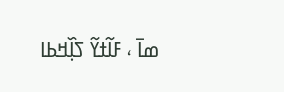ߘߊ߫ ، ߓߊ߬ߙߌ߬ ߖߊ߲߰ߞߕߊ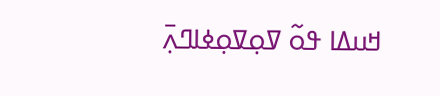ߞߎߡߊ ߟߋ߬ ߜߋ߲ߜߋ߲ߦߊߣߍ߲߫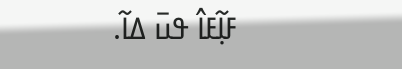ߓߊ߲߬ߓߊ߮ ߟߎ߫ ߡߊ߬.